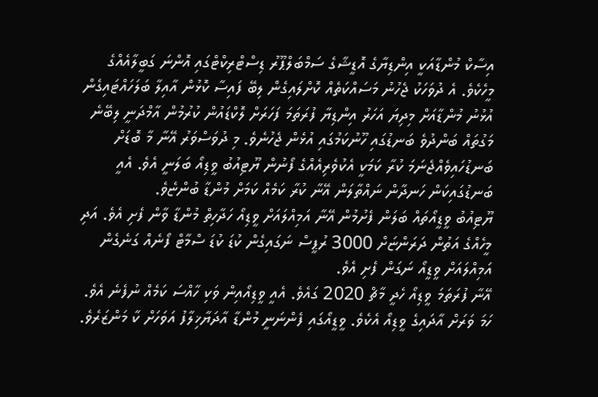އިސާކް މުންޑާއަކީ އިންޑިޔާގެ އޮޑީޝާގެ ސަމްބަލްޕޫރު ޑިސްޓްރިކްޓްގައި އޮންނަ ގަބީލާއެއްގެ މީހެކެވެ. އެ ދުވަހަކު ޖެހުނު މަސައްކަތެއް ކޮށްލައިގެން ލިބޭ ފައިސާ ކޮޅުން އާއިލާ ބަލަހައްޓައިގެން އުޅުނު މުންޑާއަށް މިދިޔަ އަހަރު އިންޑިޔާ ފުރަތަމަ ފަހަރަށް ލޮކްޑައުން ކުރުމުން އާމްދަނީ ލިބޭނެ މަގުތައް ބަންދުވެ ބަނޑުގައި ހޫނުކަމުގައި އުޅެން ޖެހުނެވެ. މި ދުވަސްވަރު އޭނާ މާ ބޮޑަށް ބަނޑުހައިވެއްޖެނަމަ ކުރާ ކަމަކީ އެކުވެރިއެއްގެ ފޯނުން ޔޫޓިއުބު ވީޑިއޯ ބަލަނީ އެވެ. އެއީ ބަނޑުގައިކަން ހަނދާން ނައްތާލަން އޭނާ ކުރާ ކަމެއް ކަމަށް މުންޑާ ބުންޏެވެ.
ޔޫޓިއުބު ވީޑީއޯތައް ބަލަން ފެށުމުން އޭނާ އަމިއްލައަށް ވީޑިއޯ ހަދާހިތް މުންޑާ ވާން ފެށި އެވެ. އަދި މީހެއްގެ އަތުން ދަރަންޏަށް 3000 ރުޕީސް ނަގައިގެން ކުޑަ ކުޑަ ސްމާޓް ފޯނެއް ގަނެގެން އަމިއްލައަށް ވީޑީއޯ ނަގަން ފެށި އެވެ.
އޭނާ ފުރަތަމަ ވީޑިއޯ ހެދީ މާޗް 2020 ގައެވެ. އެއީ ވީޑިއޯއިން ވަކި ހާއްސަ ކަމެއް ނުފެނެ އެވެ. ހަމަ ވަރަށް އާދައިގެ ވީޑިއޯ އެކެވެ. ވީޑީއޯގައި ފެންނަނީ މުންޑާ އާދަޔާޚިލާފު އަވަހަށް ކާ މަންޒަރެވެ.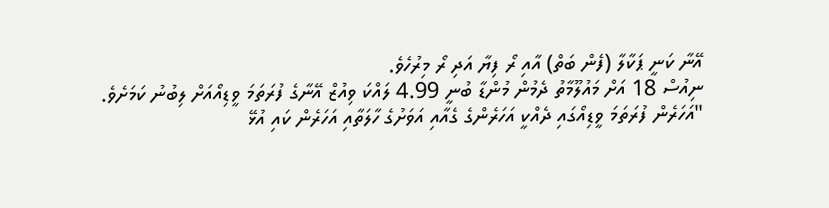އޭނާ ކަނީ ޕަކާލާ (ފެން ބަތް) އާއި ރޯ ފިޔާ އަދި ރޯ މިރުހެވެ.
ނިއުސް 18 އަށް މައުލޫމާތު ދެމުން މުންޑާ ބުނީ 4.99 ލައްކަ ވިއުޒް އޭނާގެ ފުރަތަމަ ވީޑިއޯއަށް ލިބުނު ކަމަށެވެ.
"އަހަރެން ފުރަތަމަ ވީޑިއޯގައި ދެއްކީ އަހަރެންގެ ގެއާއި އަވަށުގެ ހާލަތާއި އަހަރެން ކައި އުޅޭ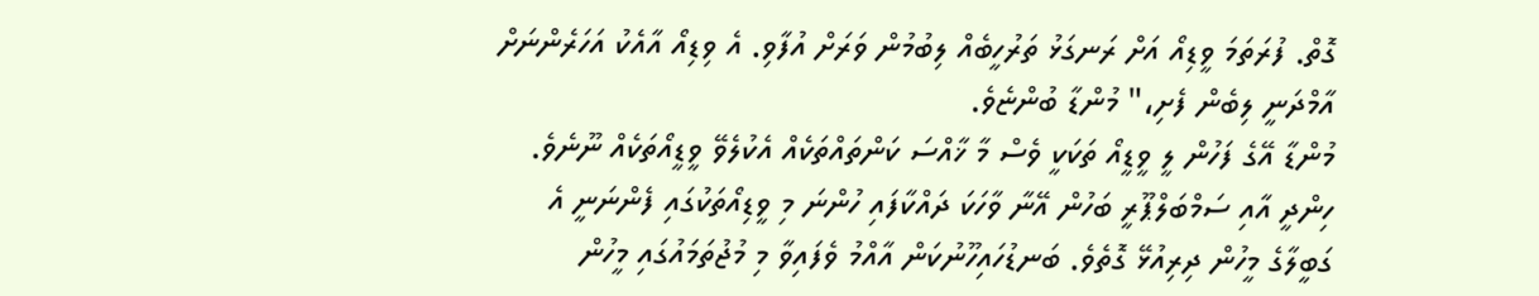ގޮތް. ފުރަތަމަ ވީޑިއޯ އަށް ރަނގަޅު ތަރުހީބެއް ލިބުމުން ވަރަށް އުފާވި. އެ ވިޑިއޯ އާއެކު އަހަރެންނަށް އާމްދަނީ ލިބެން ފެށި،" މުންޑާ ބުންޏެވެ.
މުންޑާ އޭގެ ފަހުން ލީ ވީޑީއޯ ތަކަކީ ވެސް މާ ޚާއްސަ ކަންތައްތަކެއް އެކުލެވޭ ވީޑީއޯތަކެއް ނޫނެވެ. ހިންދީ އާއި ސަމްބަލްޕޫރީ ބަހުން އޭނާ ވާހަކަ ދައްކާފައި ހުންނަ މި ވީޑިއޯތަކުގައި ފެންނަނީ އެ ގަބީލާގެ މީހުން ދިރިއުޅޭ ގޮތެވެ. ބަނޑުހައިހޫނުކަން އާއްމު ވެފައިވާ މި މުޖުތަމައުގައި މީހުން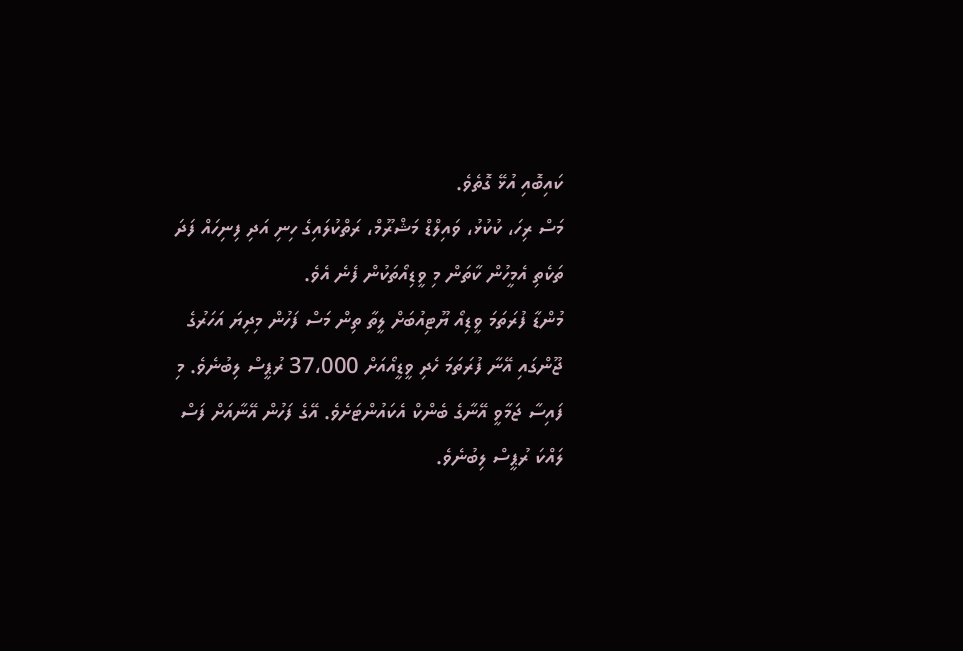ކައިބޮއި އުޅޭ ގޮތެވެ.
މަސް ރިހަ، ކުކުޅު، ވައިލްޑް މަޝްރޫމް، ރަތްކުލައިގެ ހިނި އަދި ފިނިހައް ފަދަ ތަކެތި އެމީހުން ކާތަން މި ވީޑިއޯތަކުން ފެނެ އެވެ.
މުންޑާ ފުރަތަމަ ވީޑިއޯ ޔޫޓިއުބަށް ލީތާ ތިން މަސް ފަހުން މިދިޔަ އަހަރުގެ ޖޫންގައި އޭނާ ފުރަތަމަ ހެދި ވީޑީއޯއަށް 37،000 ރުޕީސް ލިބުނެވެ. މި ފައިސާ ޖަމާވީ އޭނާގެ ބެންކް އެކައުންޓަށެވެ. އޭގެ ފަހުން އޭނާއަށް ފަސް ލައްކަ ރުޕީސް ލިބުނެވެ.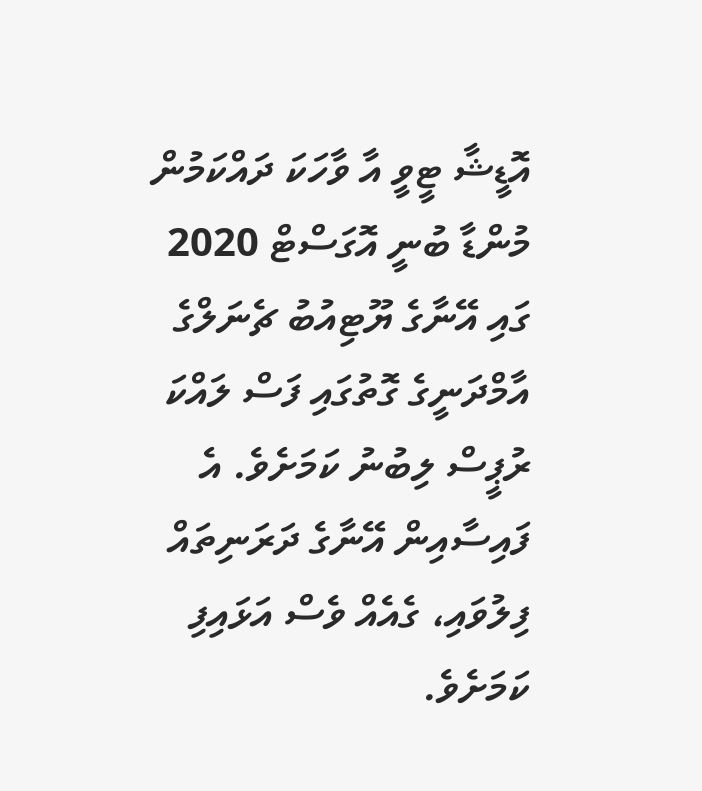އޮޑީޝާ ޓީވީ އާ ވާހަކަ ދައްކަމުން މުންޑާ ބުނީ އޮގަސްޓް 2020 ގައި އޭނާގެ ޔޫޓިއުބު ޗެނަލްގެ އާމްދަނީގެ ގޮތުގައި ފަސް ލައްކަ ރުޕީސް ލިބުނު ކަމަށެވެ. އެ ފައިސާއިން އޭނާގެ ދަރަނިތައް ފިލުވައި، ގެއެއް ވެސް އަޅައިފި ކަމަށެވެ.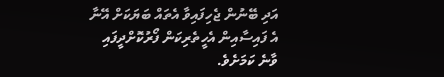އަދި ބޭނުން ޖެހިފައިވާ އެތައް ބަޔަކަށް އޭނާ އެ ފައިސާއިން އެހީތެރިކަން ފޯރުކޮށްދީފައި ވާނެ ކަމަށެވެ.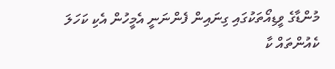މުންޑާގެ ވީޑިއޯތަކުގައި ގިނައިން ފެންނަނީ އެމީހުން އެކި ކަހަލަ ކެއުންތައް ކާ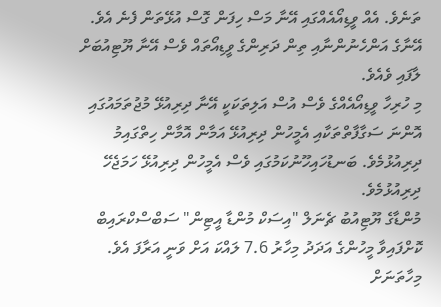ތަނެވެ. އެއް ވީޑިއޯއެއްގައި އޭނާ މަސް ހިފަން ގޮސް އުޅޭތަން ފެނެ އެވެ. އޭނާގެ އަންހެނުންނާއި ތިން ދަރިންގެ ވީޑިއޯތައް ވެސް އޭނާ ޔޫޓިއުބަށް ލާފައި ވެއެވެ.
މި ހުރިހާ ވީޑިއޯއެއްގެ ވެސް އުސް އަލިތަކަކީ އޭނާ ދިރިއުޅޭ މުޖުތަމައުގައި އޮންނަ ސަގާފާތްތަކާއި އެމީހުން ދިރިއުޅޭ އަމާން އޮމާން ހިތްގައިމު ދިރިއުޅުމެވެ. ބަނޑުހައިހޫނުކަމުގައި ވެސް އެމީހުން ދިރިއުޅޭ ހަމަޖެހޭ ދިރިއުޅުމެވެ.
މުންޑާގެ ޔޫޓިއުބު ޗެނަލް "އިސަކް މުންޑާ އީޓިން" ސަބްސްކްރައިބް ކޮށްފައިވާ މީހުންގެ އަދަދު މިހާރު 7.6 ލައްކަ އަށް ވަނީ އަރާފަ އެވެ. މިހާތަނަށް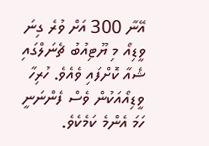އޭނާ 300 އަށް ވުރެ ގިނަ ވީޑިއޯ މި ޔޫޓިއުބު ޗެނަލްގައި ޝެއާ ކޮށްފައި ވެއެވެ. ހުރިހާ ވީޑިއޯއަކުން ވެސް ފެންނަނީ ހަމަ އެންމެ ކަމެކެވެ.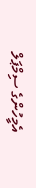އެމީހުންގެ ސިމްޕަލް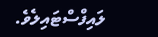ލައިފްސްޓައިލެވެ.